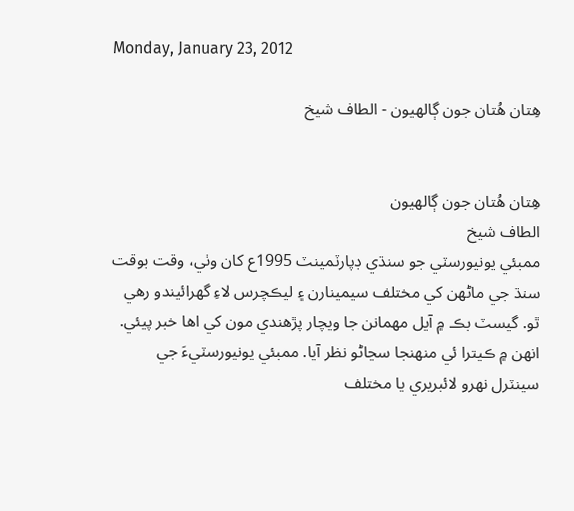Monday, January 23, 2012

هِتان هُتان جون ڳالهيون - الطاف شيخ


هِتان هُتان جون ڳالهيون
الطاف شيخ
ممبئي يونيورسٽي جو سنڌي ڊپارٽمينٽ 1995ع کان وٺي، وقت بوقت سنڌ جي ماڻهن کي مختلف سيمينارن ۽ ليڪچرس لاءِ گهرائيندو رهي ٿو. گيسٽ بڪ ۾ آيل مهمانن جا ويچار پڙهندي مون کي اها خبر پيئي. انهن ۾ ڪيترا ئي منهنجا سڃاڻو نظر آيا. ممبئي يونيورسٽيءَ جي سينٽرل نهرو لائبريري يا مختلف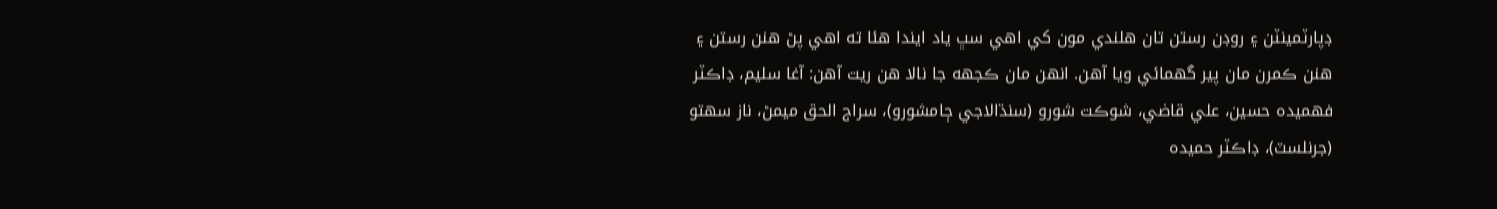ڊپارٽمينٽن ۽ روڊن رستن تان هلندي مون کي اهي سڀ ياد ايندا هئا ته اهي پڻ هنن رستن ۽ هنن ڪمرن مان پير گهمائي ويا آهن. انهن مان ڪجهه جا نالا هن ريت آهن: آغا سليم، ڊاڪٽر فهميده حسين، علي قاضي، شوڪت شورو (سنڌالاجي ڄامشورو)، سراج الحق ميمڻ، ناز سهتو (جرنلسٽ)، ڊاڪٽر حميده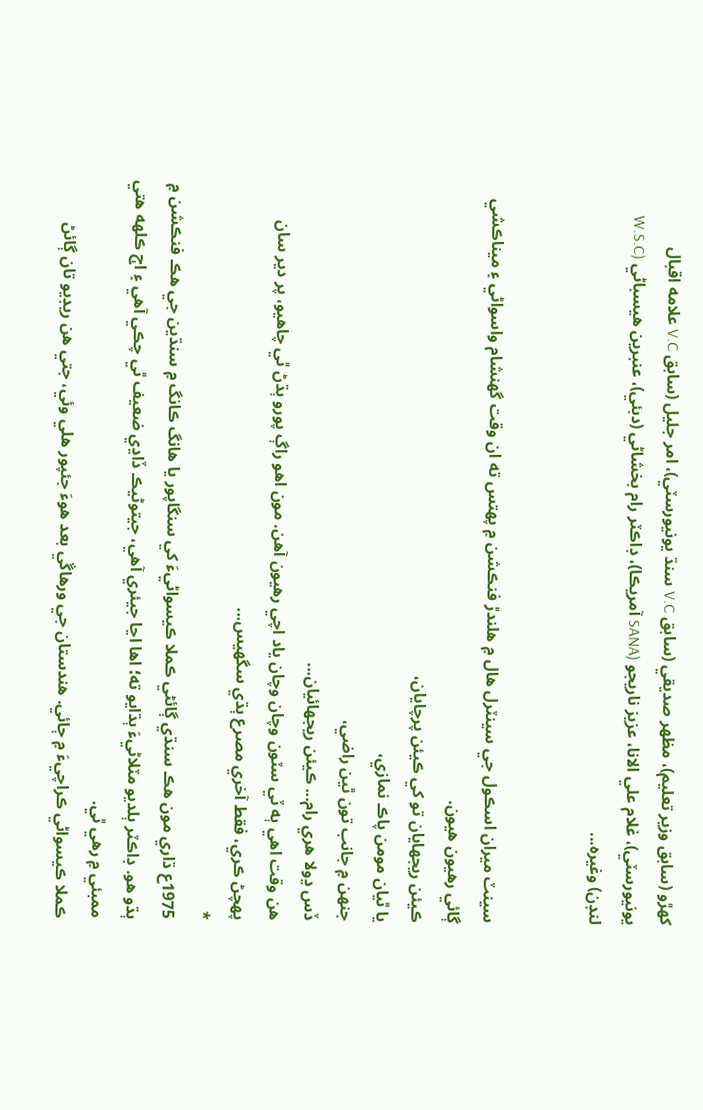کهڙو (سابق وزير تعليم)، مظهر صديقي (سابق V.C سنڌ يونيورسٽي)، امر جليل (سابق V.C علامه اقبال يونيورسٽي)، غلام علي الانا، عزيز ناريجو (SANA آمريڪا)، ڊاڪٽر رام بخشاڻي (دبئي)، عنبرين هيسباڻي (W.S.C لنڊن) وغيره...


سينٽ ميران اسڪول جي سينٽرل هال ۾ هلندڙ فنڪشن ۾ پهتس ته ان وقت گهنشام واسواڻي ۽ ميناڪشي ڳائي رهيون هيون.
ڪيئن ريجهايان تو کي ڪيئن پرچايان،
يا ٿيان مومن پاڪ نمازي،
جنهن ۾ جانب تون ٿين راضي،
ڏس ڍولا هري رام... ڪيئن ريجهائيان...
هن وقت اهي ٻه ٽي سٽون وچان وچان ياد اچي رهيون آهن. مون اهو راڳ پورو ٻڌڻ ٿي چاهيو، پر دير سان پهچڻ ڪري، فقط آخري مصرع ٻڌي سگهيس...
*
1975ع ڌاري مون هڪ سنڌي ڳائڻي ڪملا ڪيسواڻيءَ کي سنگاپور يا هانگ ڪانگ ۾ سنڌين جي هڪ فنڪشن ۾ ٻڌو هو. ڊاڪٽر ٻلديو مٽلاڻيءَ ٻڌايو ته؛ اها اڃا جيئري آهي، جيتوڻيڪ ڏاڍي ضعيف ٿي چڪي آهي ۽ اڄ ڪلهه هتي ممبئي ۾ رهي ٿي.
ڪملا ڪيسواڻي ڪراچيءَ ۾ ڄائي. هندستان جي ورهاڱي بعد هوءَ جئپور هلي وئي، جتي هن ريڊيو تان ڳائڻ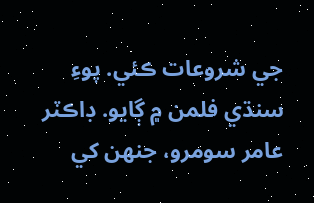جي شروعات ڪئي. پوءِ سنڌي فلمن ۾ ڳايو. ڊاڪٽر عامر سومرو، جنهن کي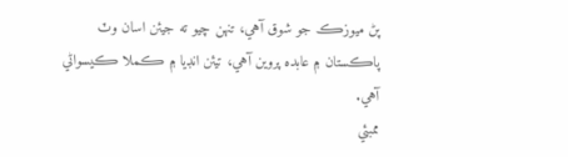پڻ ميوزڪ جو شوق آهي، تنهن چيو ته جيئن اسان وٽ پاڪستان ۾ عابده پروين آهي، تيئن انڊيا ۾ ڪملا ڪيسواڻي آهي.
ممبئي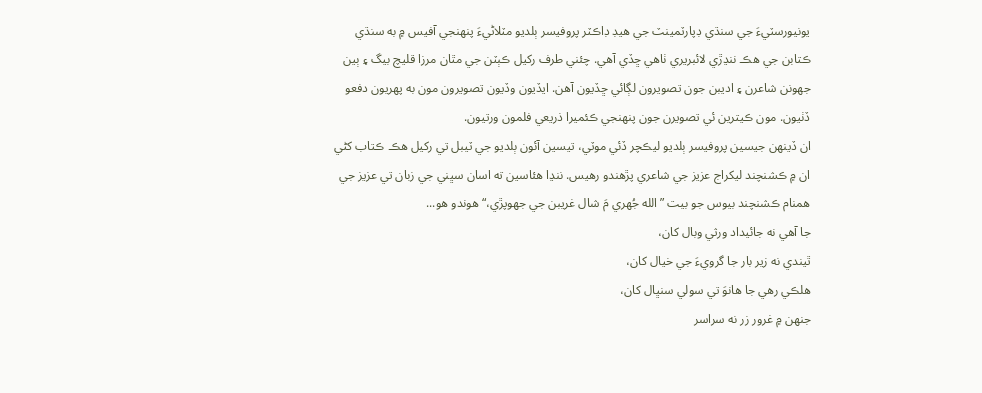يونيورسٽيءَ جي سنڌي ڊپارٽمينٽ جي هيڊ ڊاڪٽر پروفيسر ٻلديو مٽلاڻيءَ پنهنجي آفيس ۾ به سنڌي ڪتابن جي هڪ ننڍڙي لائبريري ٺاهي ڇڏي آهي. چئني طرف رکيل ڪٻٽن جي مٿان مرزا قليچ بيگ ۽ ٻين جهونن شاعرن ۽ اديبن جون تصويرون لڳائي ڇڏيون آهن. ايڏيون وڏيون تصويرون مون به پهريون دفعو ڏٺيون. مون ڪيترين ئي تصويرن جون پنهنجي ڪئميرا ذريعي فلمون ورتيون.
ان ڏينهن جيسين پروفيسر ٻلديو ليڪچر ڏئي موٽي، تيسين آئون ٻلديو جي ٽيبل تي رکيل هڪ ڪتاب کڻي ان ۾ ڪشنچند ليکراج عزيز جي شاعري پڙهندو رهيس. ننڍا هئاسين ته اسان سڀني جي زبان تي عزيز جي ھمنام ڪشنچند بيوس جو بيت ”الله جُهري مَ شال غريبن جي جهوپڙي،“ هوندو هو...
جا آهي نه جائيداد ورثي وبال کان،
ٿيندي نه زير بار جا گرويءَ جي خيال کان،
هلڪي رهي جا هانوَ تي سولي سنڀال کان،
جنهن ۾ غرور زر نه سراسر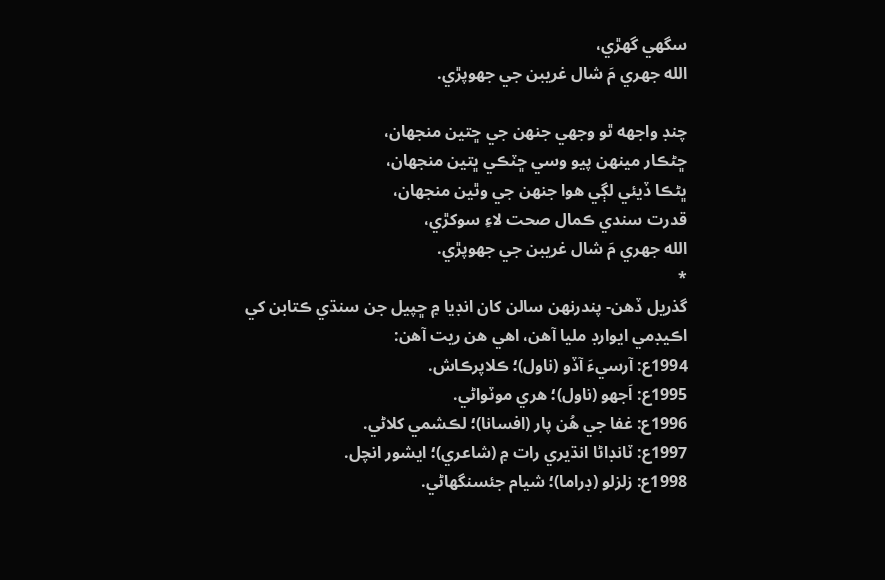سگهي گهڙي،
الله جهري مَ شال غريبن جي جهوپڙي.

چنڊ واجهه ٿو وجهي جنهن جي ڇتين منجهان،
ڇڻڪار مينهن پيو وسي ڇٽڪي ڀتين منجهان،
ڀڻڪا ڏيئي لڳي هوا جنهن جي وٿين منجهان،
قدرت سندي ڪمال صحت لاءِ سوکڙي،
الله جهري مَ شال غريبن جي جهوپڙي.
*
گذريل ڏهن- پندرنهن سالن کان انڊيا ۾ ڇپيل جن سنڌي ڪتابن کي اڪيڊمي ايوارڊ مليا آهن، اهي هن ريت آهن:
1994ع: آرسيءَ آڏو (ناول)؛ ڪلاپرڪاش.
1995ع: اَجهو (ناول)؛ هري موٽواڻي.
1996ع: غفا جي هُن پار (افسانا)؛ لڪشمي کلاڻي.
1997ع: ٽانڊاڻا انڌيري رات ۾ (شاعري)؛ ايشور انچل.
1998ع: زلزلو (ڊراما)؛ شيام جئسنگهاڻي.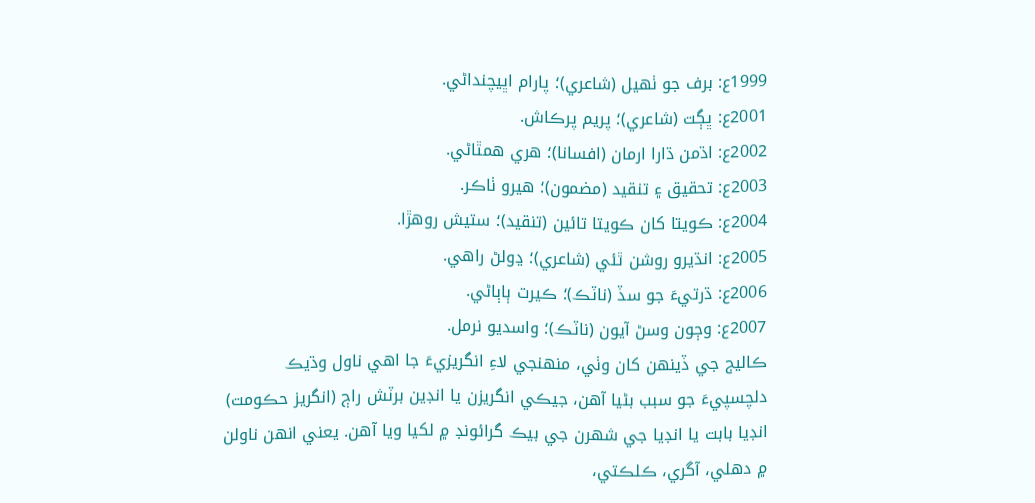1999ع: برف جو ٺهيل (شاعري)؛ پارام اڀيچنداڻي.
2001ع: ڀڳت (شاعري)؛ پريم پرڪاش.
2002ع: اڌمن ڌارا ارمان (افسانا)؛ هري همٿاڻي.
2003ع: تحقيق ۽ تنقيد (مضمون)؛ هيرو ٺاڪر.
2004ع: ڪويتا کان ڪويتا تائين (تنقيد)؛ ستيش روهڙا.
2005ع: انڌيرو روشن ٿئي (شاعري)؛ ڍولڻ راهي.
2006ع: ڌرتيءَ جو سڏ (ناٽڪ)؛ ڪيرت ٻاٻاڻي.
2007ع: وڄون وسڻ آيون (ناٽڪ)؛ واسديو نرمل.
ڪاليج جي ڏينهن کان وٺي، منهنجي لاءِ انگريزيءَ جا اهي ناول وڌيڪ دلچسپيءَ جو سبب بڻيا آهن، جيڪي انگريزن يا انڊين برٽش راڄ (انگريز حڪومت) انڊيا بابت يا انڊيا جي شهرن جي بيڪ گرائونڊ ۾ لکيا ويا آهن. يعني انهن ناولن ۾ دهلي، آگري، ڪلڪتي،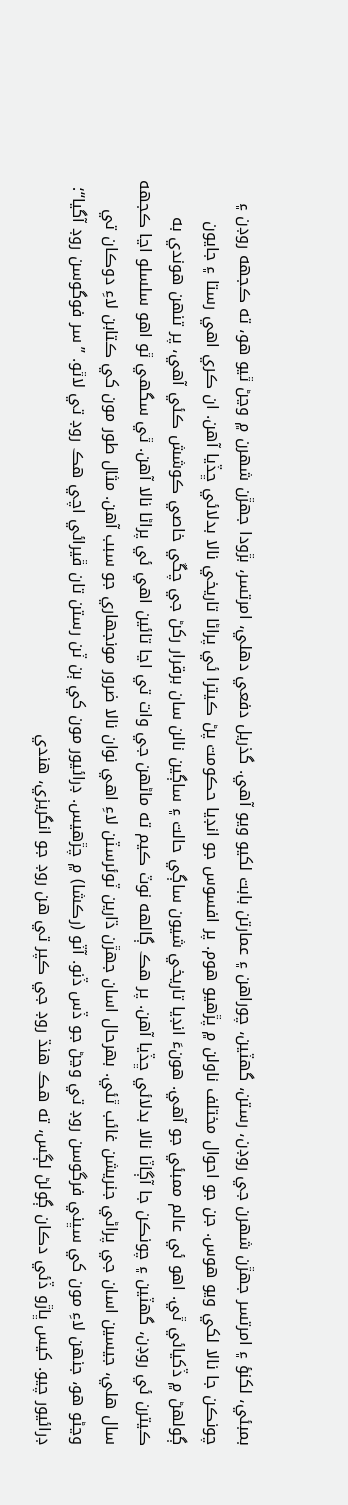بمبئي، لکنؤ ۽ امرتسر جهڙن شهرن جي روڊن، رستن، گهٽين، چوراهن ۽ عمارتن بابت لکيو ويو آهي. گذريل دفعي دهلي، امرتسر، بڙودا جهڙن شهرن ۾ وڃڻ ٿيو هو، ته ڪجهه روڊن ۽ چونڪن جا نالا لکي ويو هوس. جن جو احوال مختلف ناولن ۾ پڙهيو هوم. پر افسوس جو انڊيا حڪومت پڻ ڪيترا ئي پراڻا تاريخي نالا بدلائي ڇڏيا آهن. ان ڪري اهي رستا ۽ جايون ڳولهڻ ۾ ڏکيائي ٿي. اهو ئي عالم ممبئي جو آهي. هونءَ انڊيا تاريخي شيون ساڳي حالت ۽ ساڳين نالن سان برقرار رکڻ جي چڱي خاصي ڪوشش ڪئي آهي، پر تنهن هوندي به ڪيترن ئي روڊن، گهٽين ۽ چونڪن جا آڳاٽا نالا بدلائي ڇڏيا آهن. پر هڪ ڳالهه نوٽ ڪيم ته ماڻهن جي وات تي اڃا تائين اهي ئي پراڻا نالا آهن. ٿي سگهي ٿو اهو سلسلو اڃا ڪجهه سال هلي، جيسين اسان جي پراڻي جنريشن غائب ٿئي. بهرحال اسان جهڙن ڌارين ٽوئرسٽن لاءِ اهي نوان نالا ضرور مونجهاري جو سبب آهن. مثال طور مون کي ڪتابن لاءِ دوڪان تي وڃڻو هو، جنهن لاءِ مون کي سڀني فرگوسن روڊ تي وڃڻ جو ڏس ڏنو. آٽو (رڪشا) ۾ چڙهيس. ڊرائيور مون کي ٻن ٽن رستن تان ڦيرائي اچي هڪ روڊ تي لاٿو. ”سر فوگوسن روڊ آگيا“؛ ڊرائيور چيو. کيس ڀاڙو ڏئي دڪان ڳولڻ لڳس، ته هڪ هنڌ روڊ جي ڪپر تي هن روڊ جو انگريزي، هندي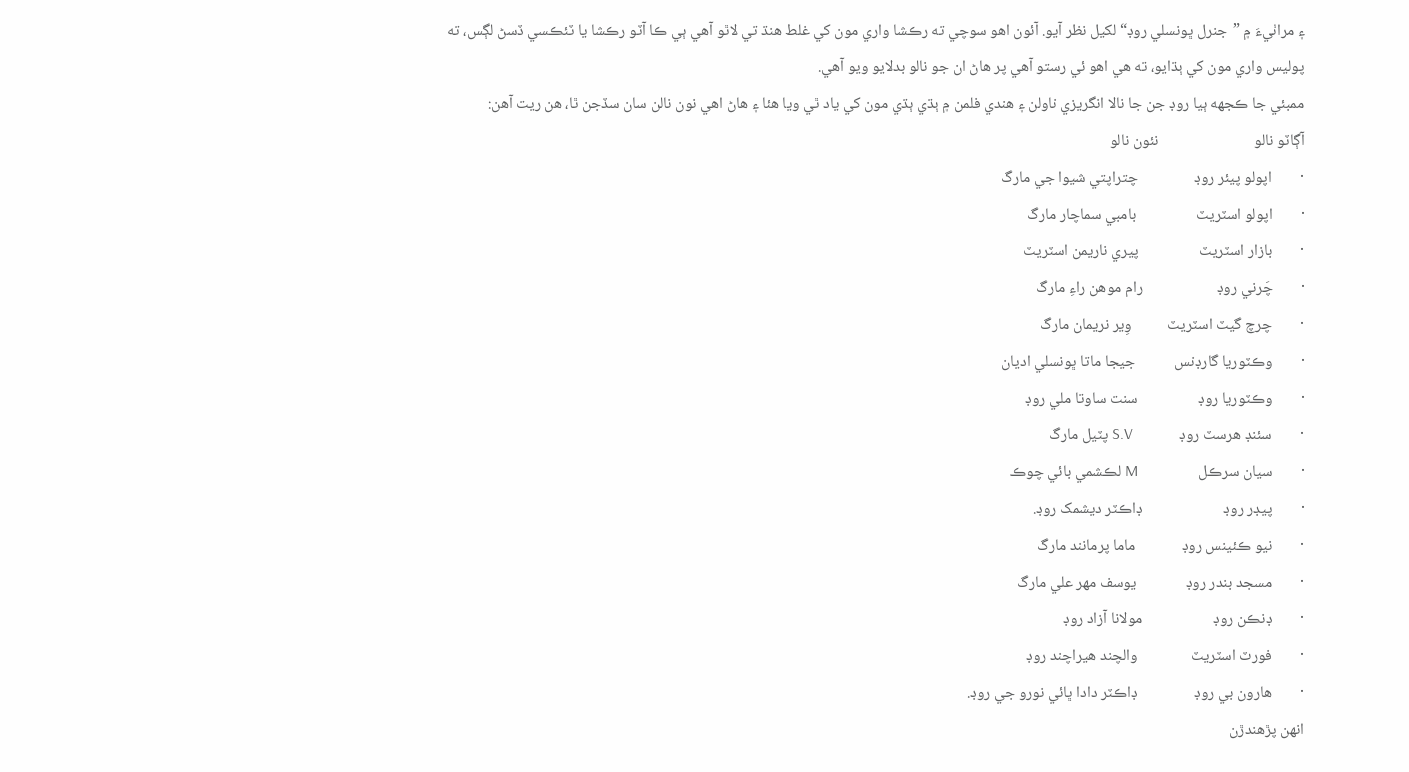۽ مراٺيءَ ۾ ”جنرل ڀونسلي روڊ“ لکيل نظر آيو. آئون اهو سوچي ته رڪشا واري مون کي غلط هنڌ تي لاٿو آهي ٻي ڪا آٽو رڪشا يا ٽئڪسي ڏسڻ لڳس، ته پوليس واري مون کي ٻڌايو، ته هي اهو ئي رستو آهي پر هاڻ ان جو نالو بدلايو ويو آهي.
ممبئي جا ڪجهه ٻيا روڊ جن جا نالا انگريزي ناولن ۽ هندي فلمن ۾ ٻڌي ٻڌي مون کي ياد ٿي ويا هئا ۽ هاڻ اهي نون نالن سان سڏجن ٿا، هن ريت آهن:
آڳاٽو نالو                           نئون نالو
·        اپولو پيئر روڊ                چتراپتي شيوا جي مارگ
·        اپولو اسٽريٽ                 بامبي سماچار مارگ
·        بازار اسٽريٽ                 پيري ناريمن اسٽريٽ
·        چَرني روڊ                     رام موهن راءِ مارگ
·        چرچ گيٽ اسٽريٽ          وِير نريمان مارگ
·        وڪٽوريا گارڊنس           جيجا ماتا ڀونسلي اديان
·        وڪٽوريا روڊ                 سنت ساوتا ملي روڊ
·        سئنڊ هرسٽ روڊ             S.V پٽيل مارگ
·        سيان سرڪل                 M لڪشمي بائي چوڪ
·        پيڊر روڊ                       ڊاڪٽر ديشمک روڊ.
·        نيو ڪئينس روڊ             ماما پرمانند مارگ
·        مسجد بندر روڊ              يوسف مهر علي مارگ
·        ڊنڪن روڊ                    مولانا آزاد روڊ
·        فورٽ اسٽريٽ               والچند هيراچند روڊ
·        هارون بي روڊ                ڊاڪٽر دادا ڀائي نورو جي روڊ.
انهن پڙهندڙن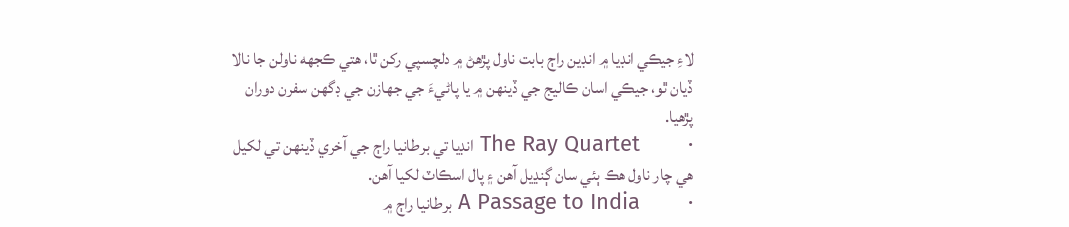لاءِ جيڪي انڊيا ۾ انڊين راڄ بابت ناول پڙهڻ ۾ دلچسپي رکن ٿا، هتي ڪجهه ناولن جا نالا ڏيان ٿو، جيڪي اسان ڪاليج جي ڏينهن ۾ يا پاڻيءَ جي جهازن جي ڊگهن سفرن دوران پڙهيا.
·        The Ray Quartet انڊيا تي برطانيا راڄ جي آخري ڏينهن تي لکيل هي چار ناول هڪ ٻئي سان ڳنڍيل آهن ۽ پال اسڪاٽ لکيا آهن.
·        A Passage to India برطانيا راڄ ۾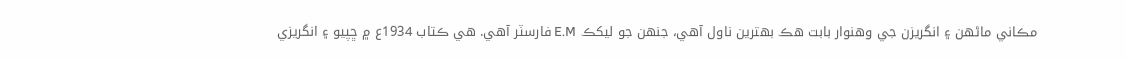مڪاني ماڻهن ۽ انگريزن جي وهنوار بابت هڪ بهترين ناول آهي، جنهن جو ليکڪ E.M فارسٽر آهي. هي ڪتاب 1934ع ۾ ڇپيو ۽ انگريزي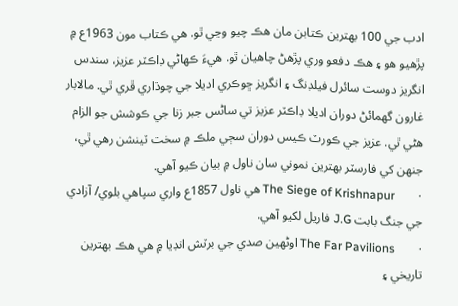ادب جي 100 بهترين ڪتابن مان هڪ چيو وڃي ٿو. هي ڪتاب مون 1963ع ۾ پڙهيو هو ۽ هڪ دفعو وري پڙهڻ چاهيان ٿو. هيءَ ڪهاڻي ڊاڪٽر عزيز، سندس انگريز دوست سائرل فيلڊنگ ۽ انگريز ڇوڪري اديلا جي چوڌاري ڦري ٿي. مالابار غارون گهمائڻ دوران اديلا ڊاڪٽر عزيز تي ساڻس جبر زنا جي ڪوشش جو الزام هڻي ٿي. عزيز جي ڪورٽ ڪيس دوران سڄي ملڪ ۾ سخت ٽينشن رهي ٿي، جنهن کي فارسٽر بهترين نموني سان ناول ۾ بيان ڪيو آهي.
·        The Siege of Krishnapur هي ناول 1857ع واري سپاهي بلوي/ آزادي جي جنگ بابت J.G فاريل لکيو آهي.
·        The Far Pavilions اوڻهين صدي جي برٽش انڊيا ۾ هي هڪ بهترين تاريخي ۽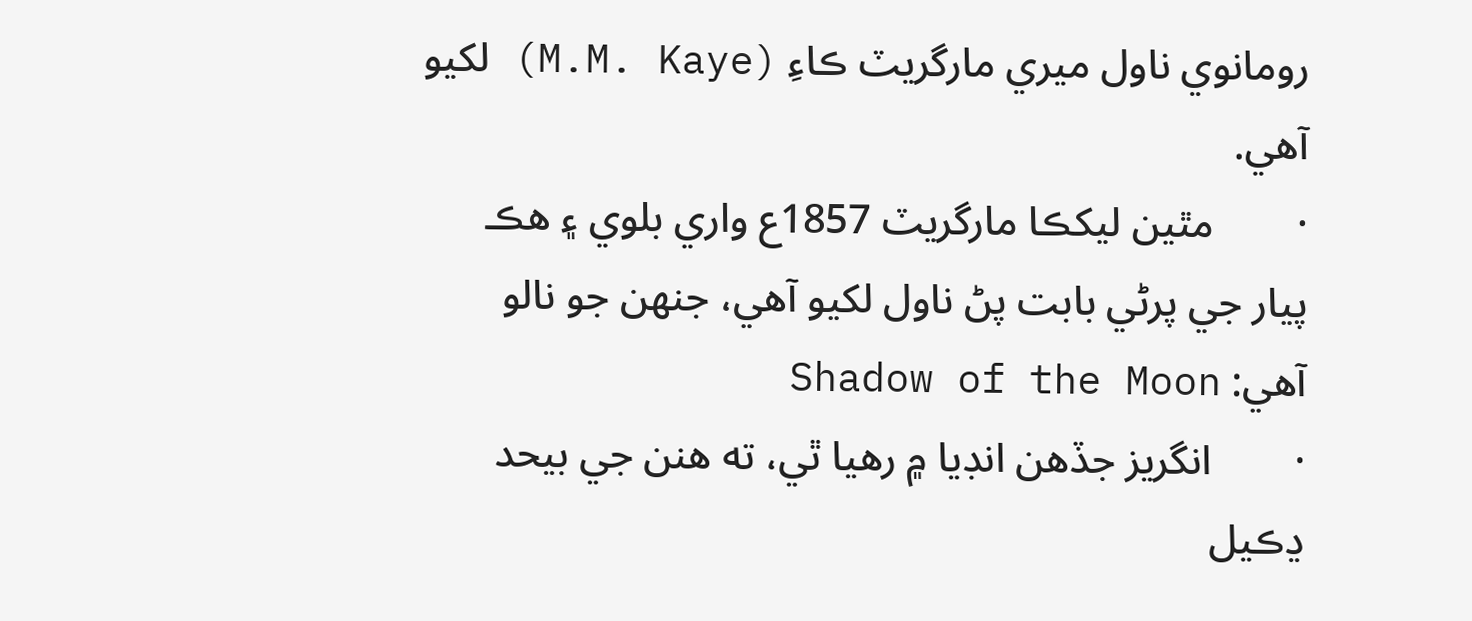رومانوي ناول ميري مارگريٽ ڪاءِ (M.M. Kaye) لکيو آهي.
·        مٿين ليکڪا مارگريٽ 1857ع واري بلوي ۽ هڪ پيار جي پرڻي بابت پڻ ناول لکيو آهي، جنهن جو نالو آهي: Shadow of the Moon
·        انگريز جڏهن انڊيا ۾ رهيا ٿي، ته هنن جي بيحد ڍڪيل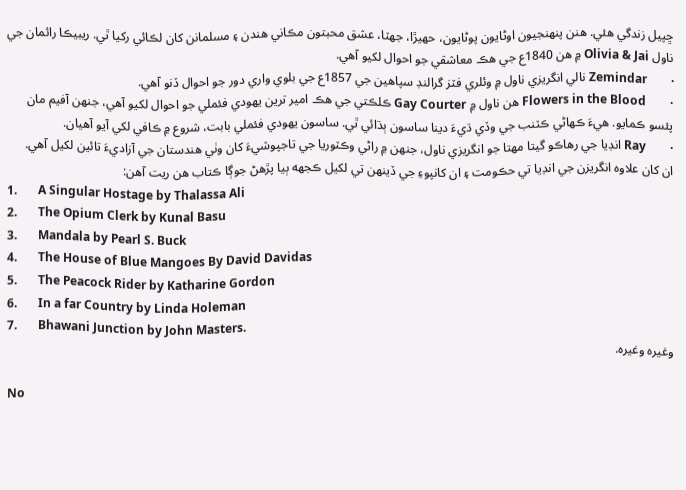ڇپيل زندگي هئي. هنن پنهنجيون اوڻايون پوڻايون، حهيڙا، جهٽا، عشق محبتون مڪاني هندن ۽ مسلمانن کان لڪائي رکيا ٿي. ريبيڪا رائمان جي ناول Olivia & Jai ۾ هن 1840ع جي هڪ معاشقي جو احوال لکيو آهي.
·        Zemindar نالي انگريزي ناول ۾ وئلري فٽز گرالنڊ سپاهين جي 1857ع جي بلوي واري دور جو احوال ڏنو آهي.
·        Flowers in the Blood هن ناول ۾ Gay Courter ڪلڪتي جي هڪ امير ترين يهودي فئملي جو احوال لکيو آهي، جنهن آفيم مان پئسو ڪمايو. هيءَ ڪهاڻي ڪٽنب جي وڏي ڌيءَ دينا ساسون ٻڌائي ٿي. ساسون يهودي فئملي بابت، شروع ۾ ڪافي لکي آيو آهيان.
·        Ray انڊيا جي رهاڪو گيتا مهتا جو انگريزي ناول، جنهن ۾ راڻي وڪٽوريا جي تاجپوشيءَ کان وٺي هندستان جي آزاديءَ تائين لکيل آهي.
ان کان علاوه انگريزن جي انڊيا تي حڪومت ۽ ان کانپوءِ جي ڏينهن تي لکيل ڪجهه ٻيا پڙهڻ جوڳا ڪتاب هن ريت آهن:
1.       A Singular Hostage by Thalassa Ali
2.       The Opium Clerk by Kunal Basu
3.       Mandala by Pearl S. Buck
4.       The House of Blue Mangoes By David Davidas
5.       The Peacock Rider by Katharine Gordon
6.       In a far Country by Linda Holeman
7.       Bhawani Junction by John Masters.
وغيره وغيره.

No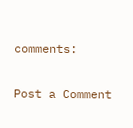comments:

Post a Comment